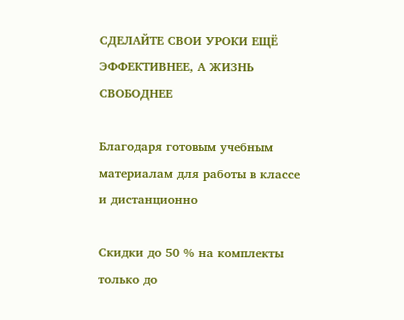СДЕЛАЙТЕ СВОИ УРОКИ ЕЩЁ ЭФФЕКТИВНЕЕ, А ЖИЗНЬ СВОБОДНЕЕ

Благодаря готовым учебным материалам для работы в классе и дистанционно

Скидки до 50 % на комплекты
только до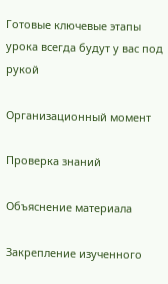Готовые ключевые этапы урока всегда будут у вас под рукой

Организационный момент

Проверка знаний

Объяснение материала

Закрепление изученного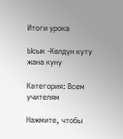Итоги урока

Ысык -Көлдүн куту жана куну

Категория: Всем учителям

Нажмите, чтобы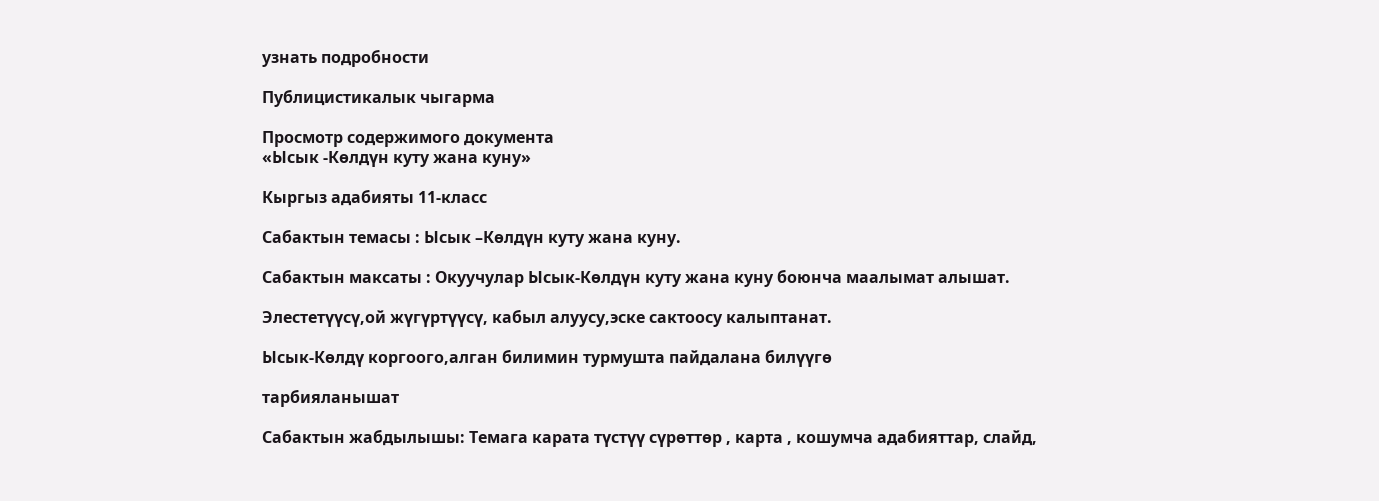узнать подробности

Публицистикалык чыгарма

Просмотр содержимого документа
«Ысык -Көлдүн куту жана куну»

Кыргыз адабияты 11-класс

Сабактын темасы : Ысык –Көлдүн куту жана куну.

Сабактын максаты : Окуучулар Ысык-Көлдүн куту жана куну боюнча маалымат алышат.

Элестетүүсү,ой жүгүртүүсү, кабыл алуусу,эске сактоосу калыптанат.

Ысык-Көлдү коргоого,алган билимин турмушта пайдалана билүүгө

тарбияланышат

Сабактын жабдылышы: Темага карата түстүү сүрөттөр , карта , кошумча адабияттар, слайд,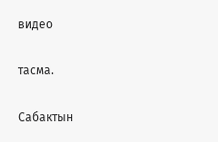видео

тасма.

Сабактын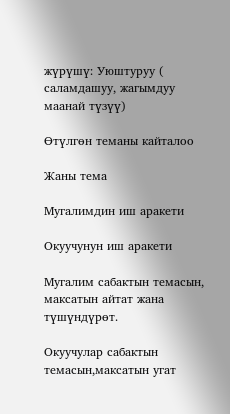жүрүшү: Уюштуруу ( саламдашуу, жагымдуу маанай түзүү)

Өтүлгөн теманы кайталоо

Жаны тема

Мугалимдин иш аракети

Окуучунун иш аракети

Мугалим сабактын темасын, максатын айтат жана түшүндүрөт.

Окуучулар сабактын темасын,максатын угат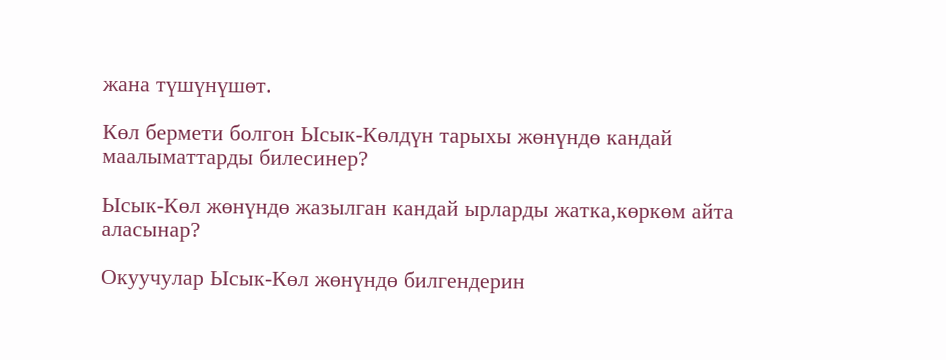жана түшүнүшөт.

Көл бермети болгон Ысык-Көлдүн тарыхы жөнүндө кандай маалыматтарды билесинер?

Ысык-Көл жөнүндө жазылган кандай ырларды жатка,көркөм айта аласынар?

Окуучулар Ысык-Көл жөнүндө билгендерин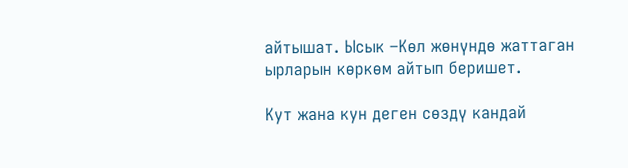айтышат. Ысык –Көл жөнүндө жаттаган ырларын көркөм айтып беришет.

Кут жана кун деген сөздү кандай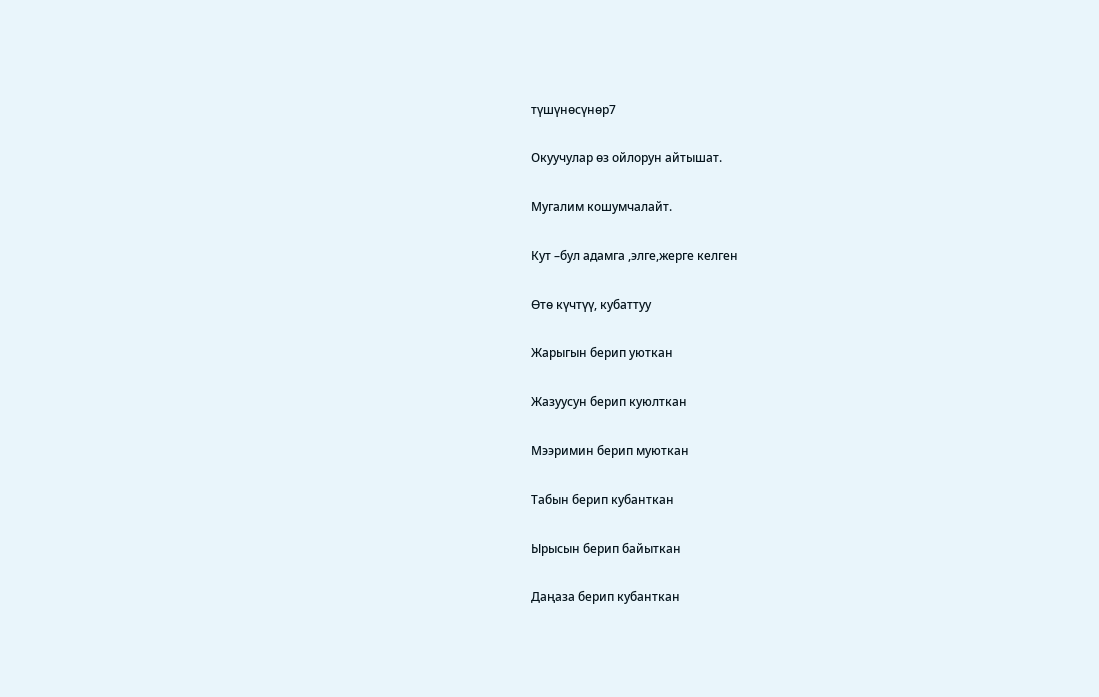түшүнөсүнөр7

Окуучулар өз ойлорун айтышат.

Мугалим кошумчалайт.

Кут –бул адамга ,элге,жерге келген

Өтө күчтүү, кубаттуу

Жарыгын берип уюткан

Жазуусун берип куюлткан

Мээримин берип муюткан

Табын берип кубанткан

Ырысын берип байыткан

Даңаза берип кубанткан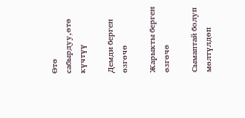Өтө сабырдуу,өтө күчтүү

Демди берген өзгөчө

Жарыкты берген өзгөчө

Сымаптай болуп мөлтүлдөп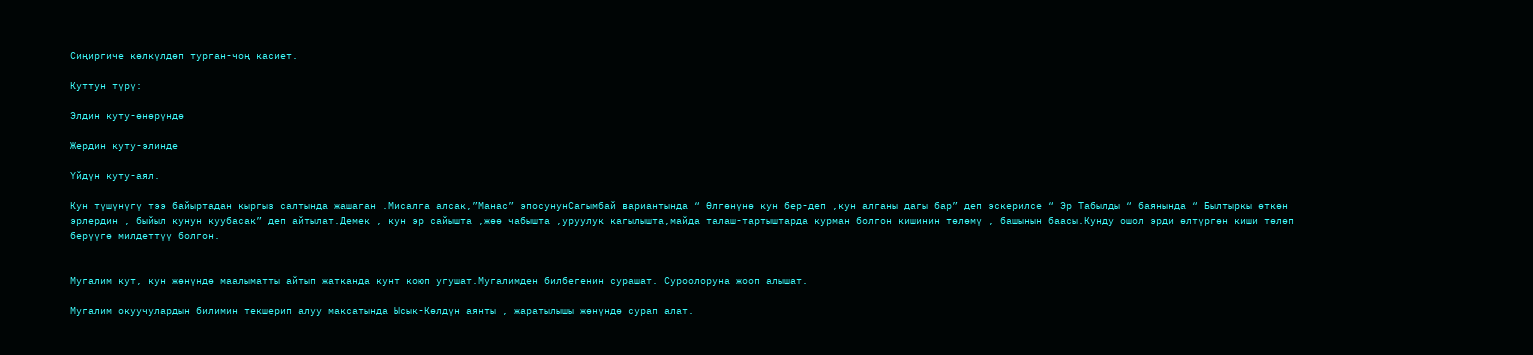Сиңиргиче көлкүлдөп турган-чоң касиет.

Куттун түрү:

Элдин куту-өнөрүндө

Жердин куту-элинде

Үйдүн куту-аял.

Кун түшүнүгү тээ байыртадан кыргыз салтында жашаган .Мисалга алсак,”Манас” эпосунунСагымбай вариантында “ Өлгөнүнө кун бер-деп ,кун алганы дагы бар” деп эскерилсе “ Эр Табылды “ баянында “ Былтыркы өткөн эрлердин , быйыл кунун куубасак” деп айтылат.Демек , кун эр сайышта ,жөө чабышта ,уруулук кагылышта,майда талаш-тартыштарда курман болгон кишинин төлөмү , башынын баасы.Кунду ошол эрди өлтүргөн киши төлөп берүүгө милдеттүү болгон.


Мугалим кут, кун жөнүндө маалыматты айтып жатканда кунт коюп угушат.Мугалимден билбегенин сурашат. Суроолоруна жооп алышат.

Мугалим окуучулардын билимин текшерип алуу максатында Ысык-Көлдүн аянты , жаратылышы жөнүндө сурап алат.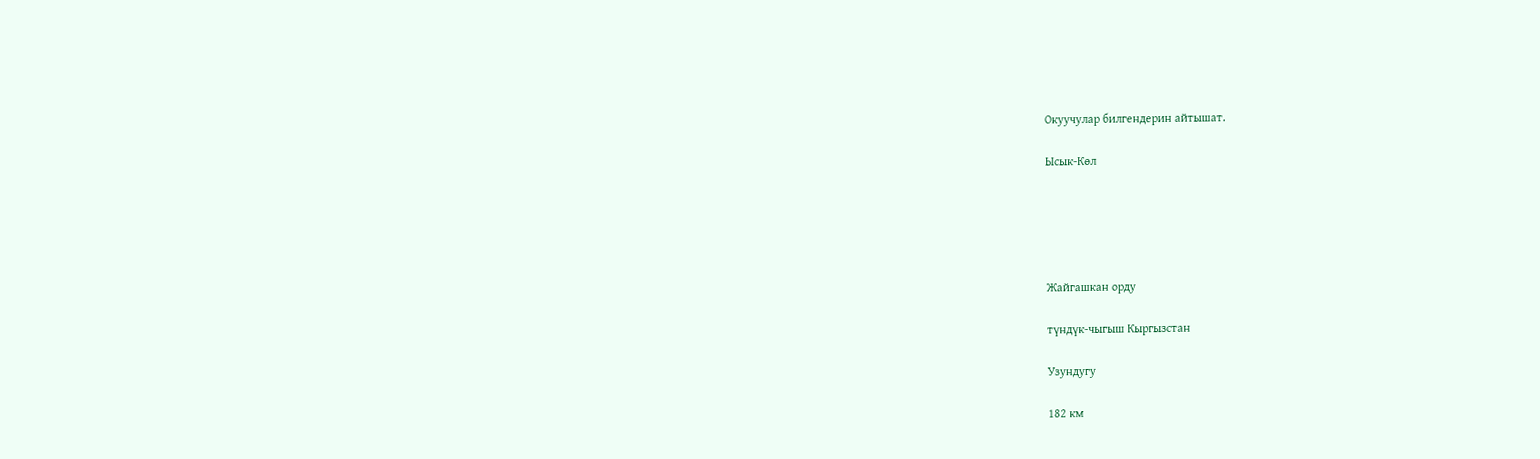Окуучулар билгендерин айтышат.

Ысык-Көл





Жайгашкан орду

түндүк-чыгыш Кыргызстан

Узундугу

182 км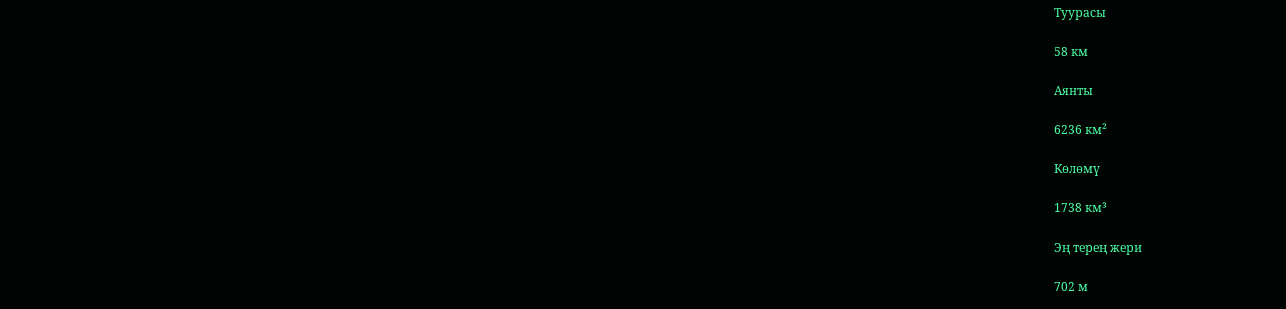Туурасы

58 км

Аянты

6236 км²

Көлөмү

1738 км³

Эң терең жери

702 м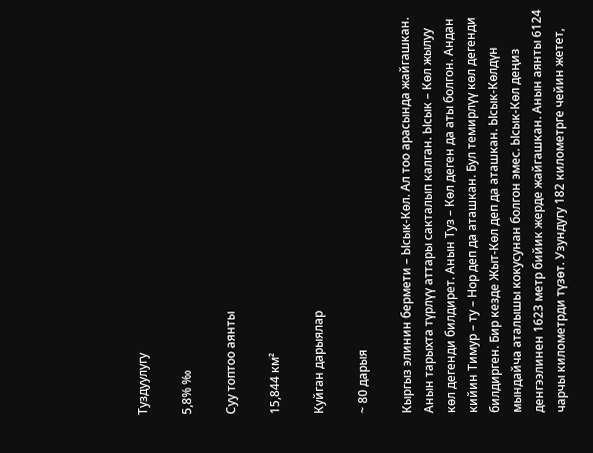Туздуулугу

5,8% ‰

Суу топтоо аянты

15,844 км²

Куйган дарыялар

~ 80 дарыя

Кыргыз элинин бермети – Ысык-Көл. Ал тоо арасында жайгашкан. Анын тарыхта түрлүү аттары сакталып калган. Ысык – Көл жылуу көл дегенди билдирет. Анын Туз – Көл деген да аты болгон. Андан кийин Тимур – ту – Нор деп да аташкан. Бул темирлүү көл дегенди билдирген. Бир кезде Жыт-Көл деп да аташкан. Ысык-Көлдүн мындайча аталышы кокусунан болгон эмес. Ысык-Көл деңиз денгээлинен 1623 метр бийик жерде жайгашкан. Анын аянты 6124 чарчы километрди түзөт. Узундугу 182 километрге чейин жетет,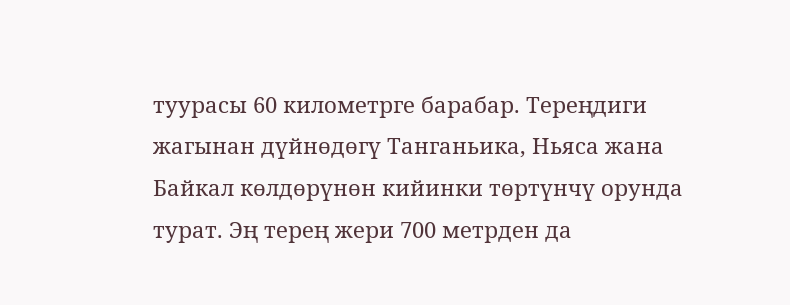туурасы 60 километрге барабар. Тереңдиги жагынан дүйнөдөгү Танганьика, Ньяса жана Байкал көлдөрүнөн кийинки төртүнчү орунда турат. Эң терең жери 700 метрден да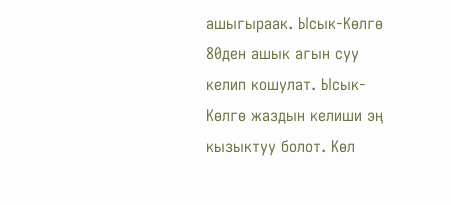ашыгыраак. Ысык-Көлгө 80ден ашык агын суу келип кошулат. Ысык-Көлгө жаздын келиши эң кызыктуу болот. Көл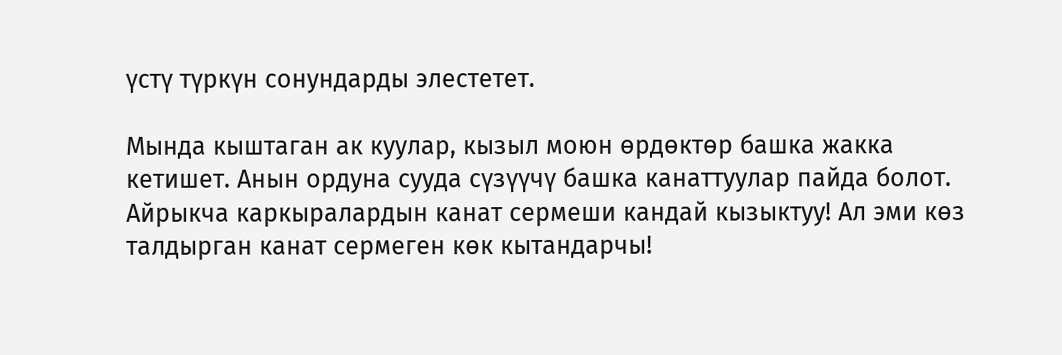үстү түркүн сонундарды элестетет.

Мында кыштаган ак куулар, кызыл моюн өрдөктөр башка жакка кетишет. Анын ордуна сууда сүзүүчү башка канаттуулар пайда болот. Айрыкча каркыралардын канат сермеши кандай кызыктуу! Ал эми көз талдырган канат сермеген көк кытандарчы!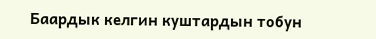Баардык келгин куштардын тобун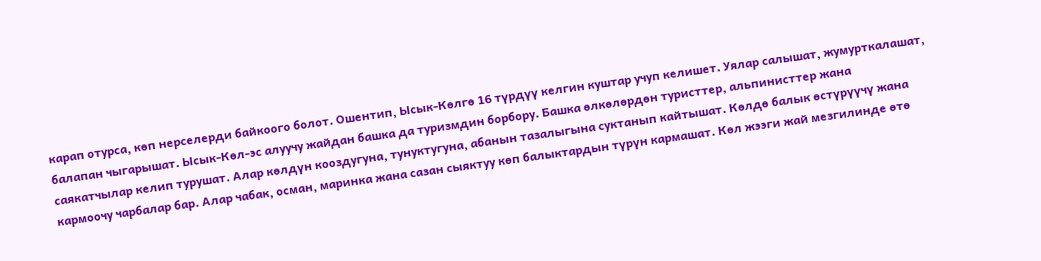карап отурса, көп нерселерди байкоого болот. Ошентип, Ысык-Көлгө 16 түрдүү келгин куштар учуп келишет. Уялар салышат, жумурткалашат, балапан чыгарышат. Ысык-Көл-эс алуучу жайдан башка да туризмдин борбору. Башка өлкөлөрдөн туристтер, альпинисттер жана саякатчылар келип турушат. Алар көлдүн кооздугуна, тунуктугуна, абанын тазалыгына суктанып кайтышат. Көлдө балык өстүрүүчү жана кармоочу чарбалар бар. Алар чабак, осман, маринка жана сазан сыяктуу көп балыктардын түрүн кармашат. Көл жээги жай мезгилинде өтө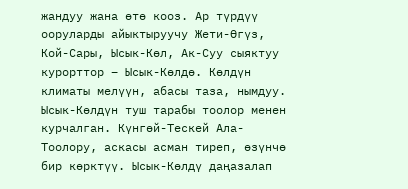жандуу жана өтө кооз. Ар түрдүү ооруларды айыктыруучу Жети-Өгүз, Кой-Сары, Ысык-Көл, Ак-Суу сыяктуу курорттор – Ысык-Көлдө. Көлдүн климаты мелүүн, абасы таза, нымдуу. Ысык-Көлдүн туш тарабы тоолор менен курчалган. Күнгөй-Тескей Ала-Тоолору, аскасы асман тиреп, өзүнчө бир көрктүү. Ысык-Көлдү даңазалап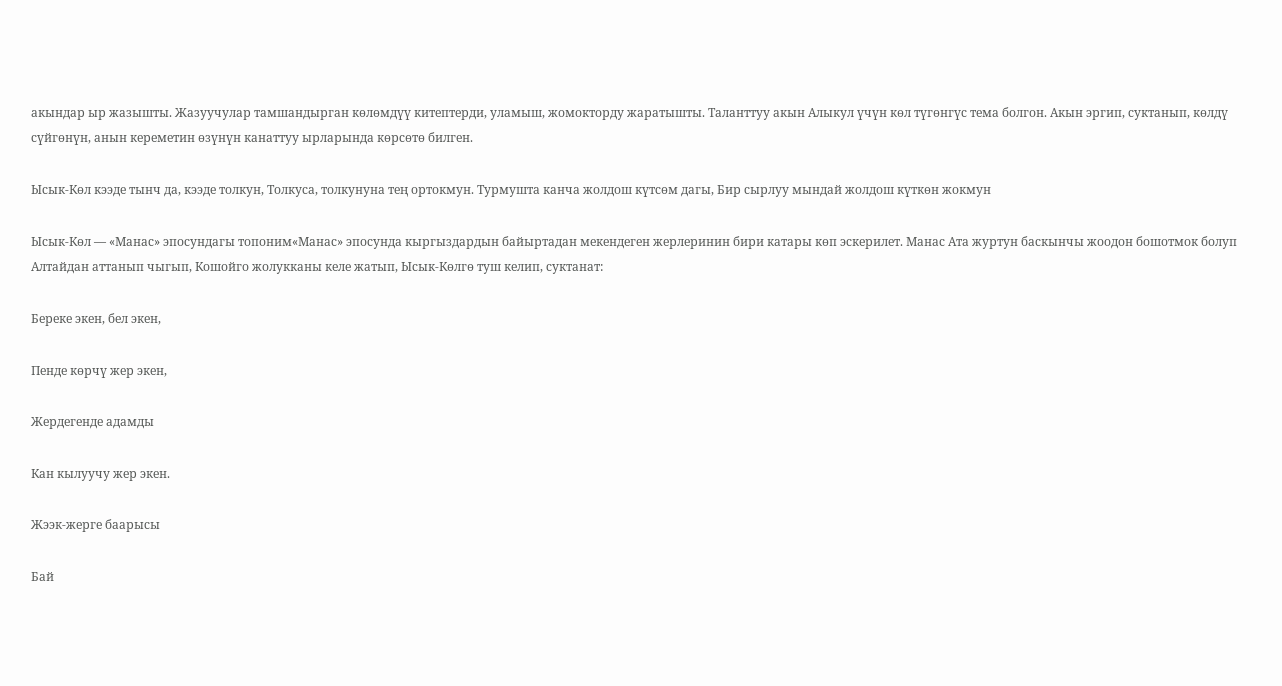акындар ыр жазышты. Жазуучулар тамшандырган көлөмдүү китептерди, уламыш, жомокторду жаратышты. Таланттуу акын Алыкул үчүн көл түгөнгүс тема болгон. Акын эргип, суктанып, көлдү сүйгөнүн, анын кереметин өзүнүн канаттуу ырларында көрсөтө билген.

Ысык-Көл кээде тынч да, кээде толкун, Толкуса, толкунуна тең ортокмун. Турмушта канча жолдош күтсөм дагы, Бир сырлуу мындай жолдош күткөн жокмун

Ысык-Көл — «Манас» эпосундагы топоним«Манас» эпосунда кыргыздардын байыртадан мекендеген жерлеринин бири катары көп эскерилет. Манас Ата журтун баскынчы жоодон бошотмок болуп Алтайдан аттанып чыгып, Кошойго жолукканы келе жатып, Ысык-Көлгө туш келип, суктанат:

Береке экен, бел экен,

Пенде көрчү жер экен,

Жердегенде адамды

Кан кылуучу жер экен.

Жээк-жерге баарысы

Бай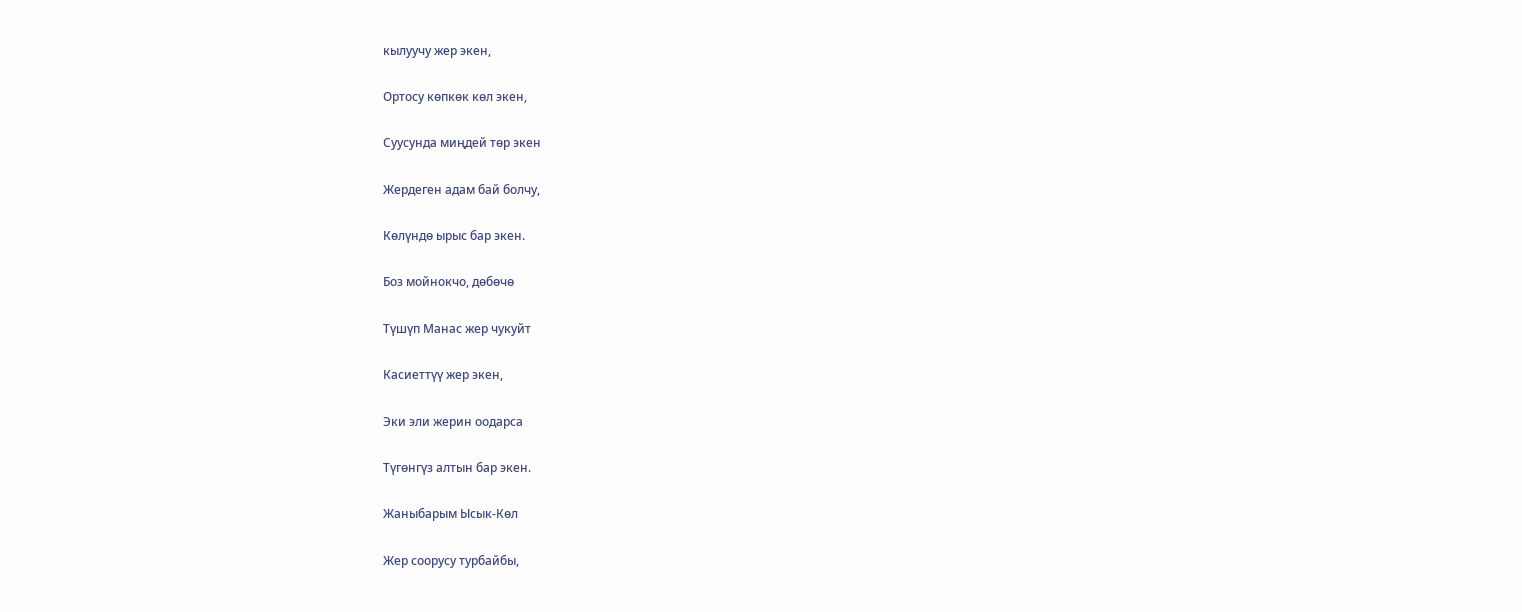кылуучу жер экен,

Ортосу көпкөк көл экен,

Суусунда миңдей төр экен

Жердеген адам бай болчу,

Көлүндө ырыс бар экен.

Боз мойнокчо, дөбөчө

Түшүп Манас жер чукуйт

Касиеттүү жер экен,

Эки эли жерин оодарса

Түгөнгүз алтын бар экен.

Жаныбарым Ысык-Көл

Жер соорусу турбайбы,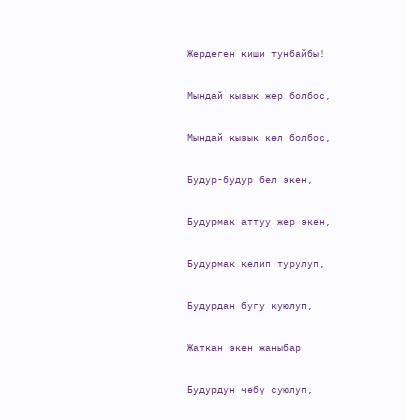Жердеген киши тунбайбы!

Мындай кызык жер болбос,

Мындай кызык көл болбос,

Будур-будур бел экен,

Будурмак аттуу жер экен,

Будурмак келип турулуп,

Будурдан бугу куюлуп,

Жаткан экен жаныбар

Будурдун чөбү суюлуп,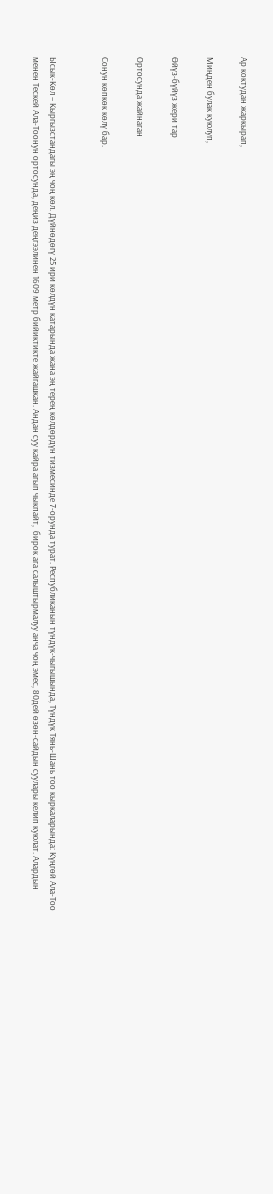Ар коктудан жаркырап,

Миңден булак куюлуп,

Өйүз-бүйүз жери тар

Ортосунда жайнаган

Сонун көпкөк көлү бар.


Ысык-Көл – Кыргызстандагы эң чоң көл. Дүйнөдөгү 25 ири көлдүн катарында жана эң терең көлдөрдүн тизмесинде 7-орунда турат. Республиканын түндүк-чыгышында, Түндүк Тянь-Шань тоо кыркаларында: Күңгөй Ала-Тоо менен Тескей Ала-Тоонун ортосунда, деңиз деңгээлинен 1609 метр бийиктикте жайгашкан. Андан суу кайра агып чыкпайт,  бирок ага салыштырмалуу анча чоң эмес, 80дей өзөн-сайдын суулары келип куюлат. Алардын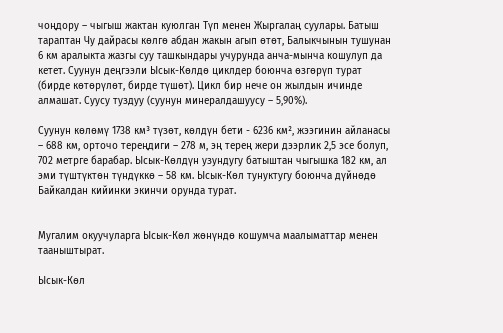чоңдору – чыгыш жактан куюлган Түп менен Жыргалаң суулары. Батыш тараптан Чу дайрасы көлгө абдан жакын агып өтөт, Балыкчынын тушунан 6 км аралыкта жазгы суу ташкындары учурунда анча-мынча кошулуп да кетет. Суунун деңгээли Ысык-Көлдө циклдер боюнча өзгөрүп турат (бирде көтөрүлөт, бирде түшөт). Цикл бир нече он жылдын ичинде алмашат. Суусу туздуу (суунун минералдашуусу – 5,90%).

Суунун көлөмү 1738 км³ түзөт, көлдүн бети - 6236 км², жээгинин айланасы – 688 км, орточо тереңдиги – 278 м, эң терең жери дээрлик 2,5 эсе болуп, 702 метрге барабар. Ысык-Көлдүн узундугу батыштан чыгышка 182 км, ал эми түштүктөн түндүккө – 58 км. Ысык-Көл тунуктугу боюнча дүйнөдө Байкалдан кийинки экинчи орунда турат.


Мугалим окуучуларга Ысык-Көл жөнүндө кошумча маалыматтар менен тааныштырат.

Ысык-Көл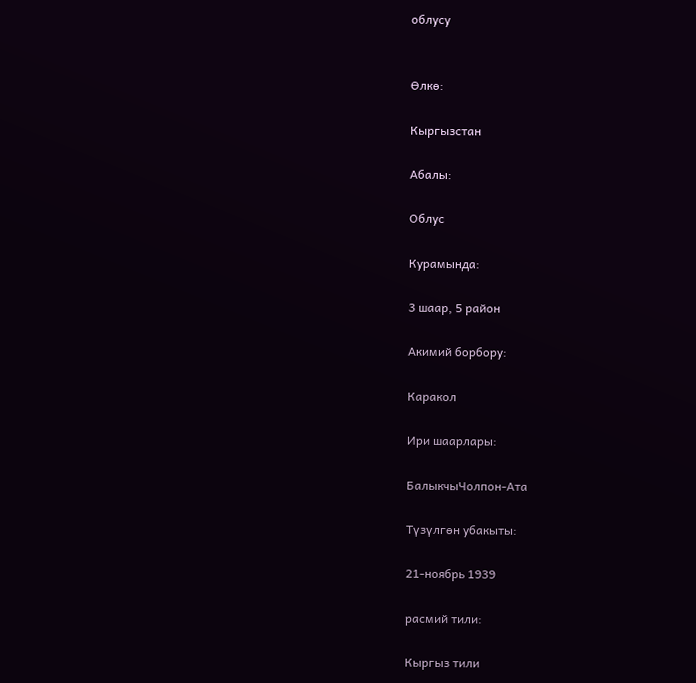облусу


Өлкө:

Кыргызстан

Абалы:

Облус

Курамында:

3 шаар, 5 район

Акимий борбору:

Каракол

Ири шаарлары:

БалыкчыЧолпон-Ата

Түзүлгөн убакыты:

21-ноябрь 1939

расмий тили:

Кыргыз тили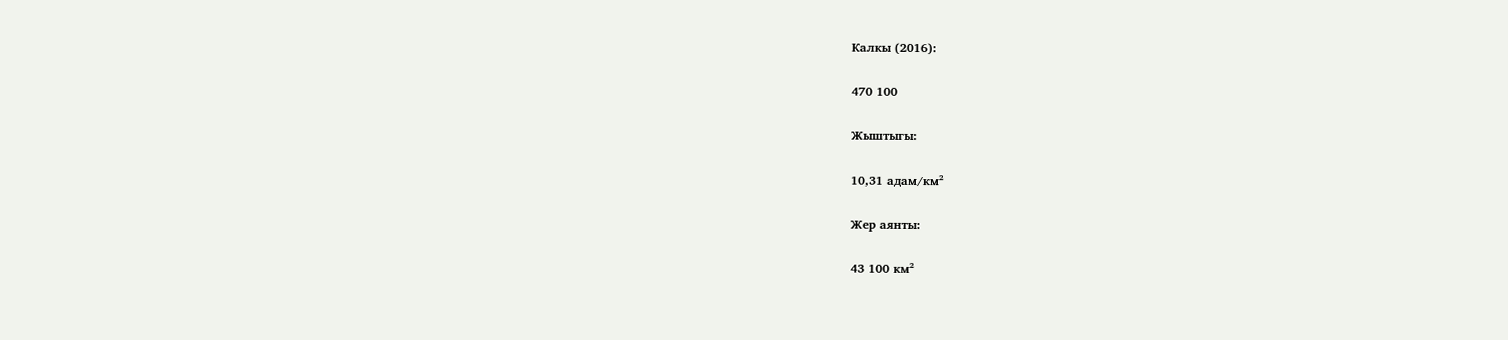Калкы (2016):

470 100

Жыштыгы:

10,31 адам/км²

Жер аянты:

43 100 км²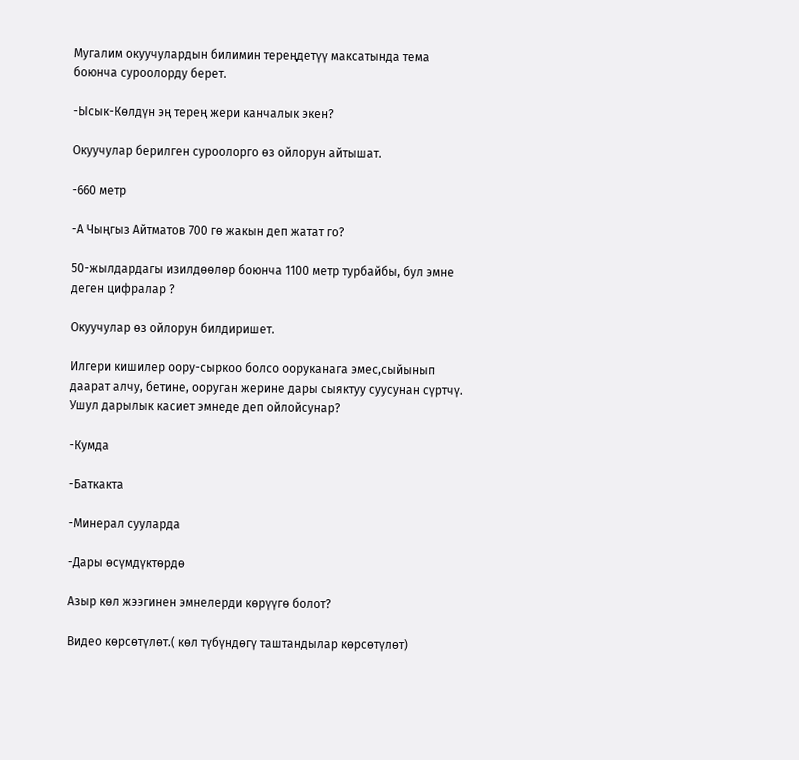Мугалим окуучулардын билимин тереңдетүү максатында тема боюнча суроолорду берет.

-Ысык-Көлдүн эң терең жери канчалык экен?

Окуучулар берилген суроолорго өз ойлорун айтышат.

-660 метр

-А Чыңгыз Айтматов 700 гө жакын деп жатат го?

50-жылдардагы изилдөөлөр боюнча 1100 метр турбайбы, бул эмне деген цифралар ?

Окуучулар өз ойлорун билдиришет.

Илгери кишилер оору-сыркоо болсо ооруканага эмес,сыйынып даарат алчу, бетине, ооруган жерине дары сыяктуу суусунан сүртчү. Ушул дарылык касиет эмнеде деп ойлойсунар?

-Кумда

-Баткакта

-Минерал сууларда

-Дары өсүмдүктөрдө

Азыр көл жээгинен эмнелерди көрүүгө болот?

Видео көрсөтүлөт.( көл түбүндөгү таштандылар көрсөтүлөт)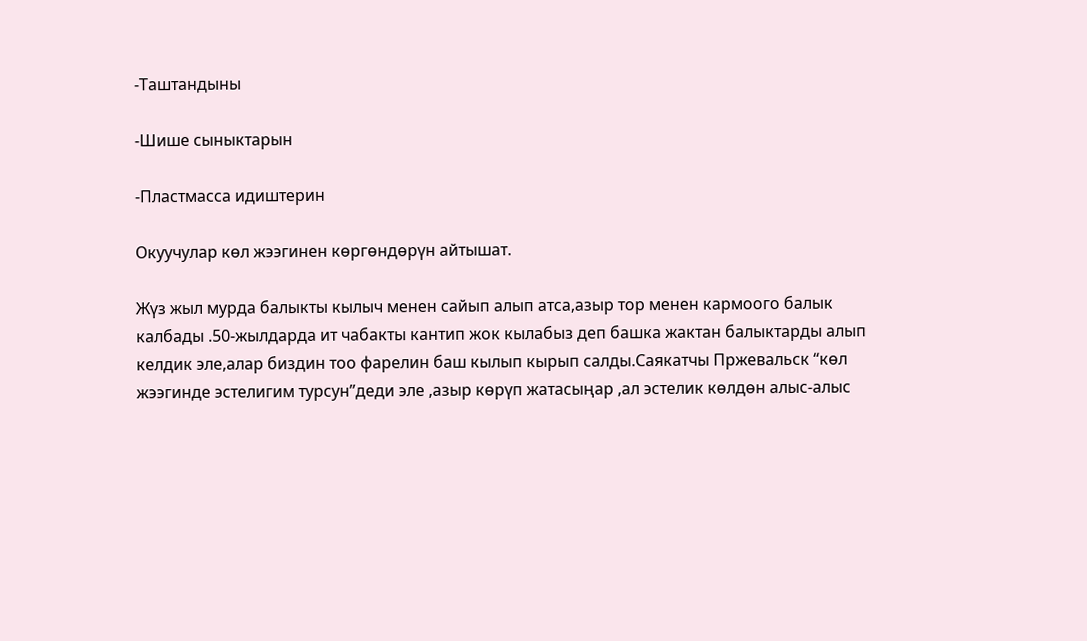-Таштандыны

-Шише сыныктарын

-Пластмасса идиштерин

Окуучулар көл жээгинен көргөндөрүн айтышат.

Жүз жыл мурда балыкты кылыч менен сайып алып атса,азыр тор менен кармоого балык калбады .50-жылдарда ит чабакты кантип жок кылабыз деп башка жактан балыктарды алып келдик эле,алар биздин тоо фарелин баш кылып кырып салды.Саякатчы Пржевальск “көл жээгинде эстелигим турсун”деди эле ,азыр көрүп жатасыңар ,ал эстелик көлдөн алыс-алыс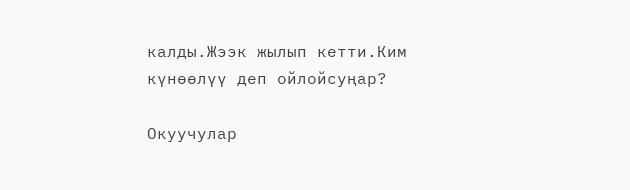калды.Жээк жылып кетти.Ким күнөөлүү деп ойлойсуңар?

Окуучулар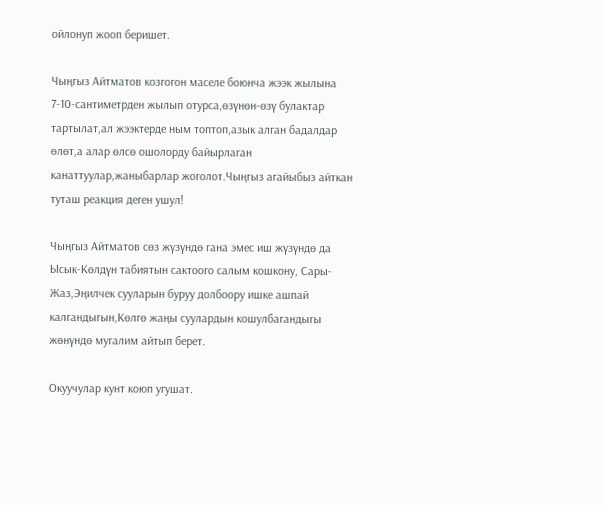ойлонуп жооп беришет.

Чыңгыз Айтматов козгогон маселе боюнча жээк жылына 7-10-сантиметрден жылып отурса,өзүнөн-өзү булактар тартылат,ал жээктерде ным топтоп,азык алган бадалдар өлөт,а алар өлсө ошолорду байырлаган канаттуулар,жаныбарлар жоголот.Чыңгыз агайыбыз айткан туташ реакция деген ушул!

Чыңгыз Айтматов сөз жүзүндө гана эмес иш жүзүндө да Ысык-Көлдүн табиятын сактоого салым кошкону, Сары-Жаз,Эңилчек сууларын буруу долбоору ишке ашпай калгандыгын,Көлгө жаңы суулардын кошулбагандыгы жөнүндө мугалим айтып берет.

Окуучулар кунт коюп угушат.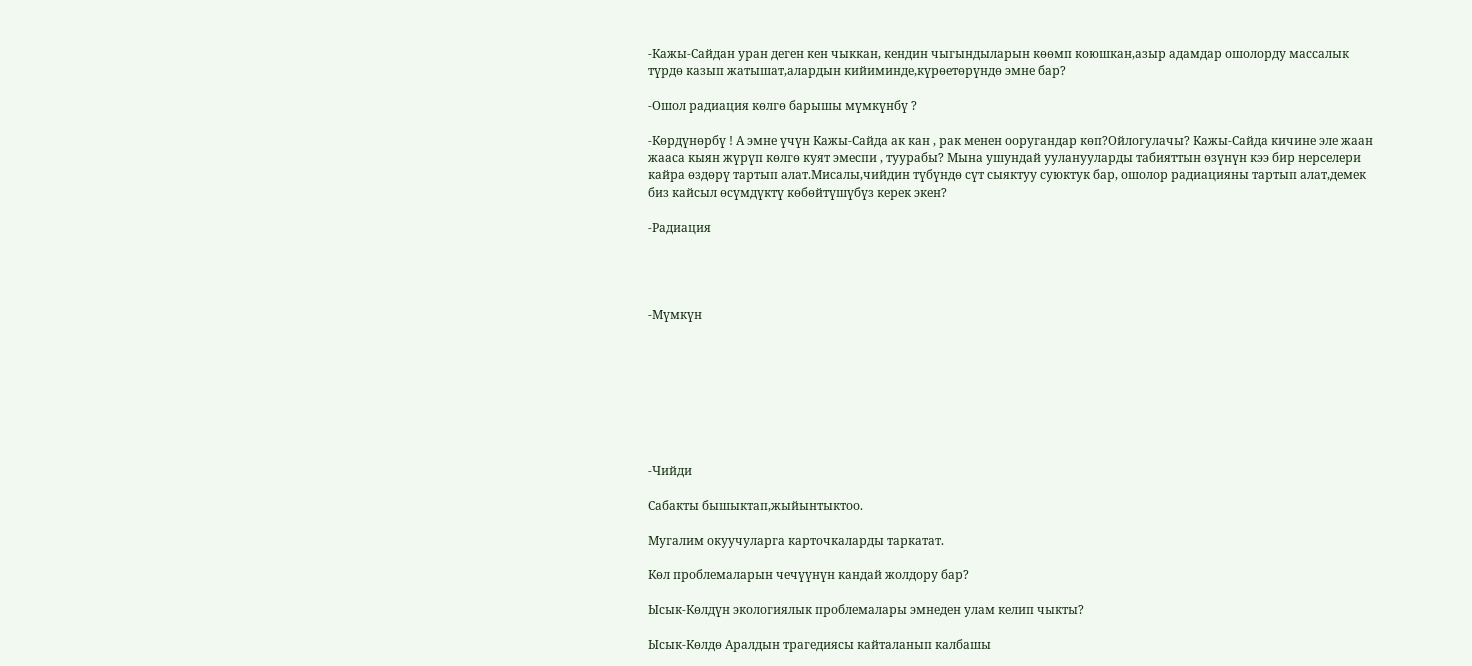-Кажы-Сайдан уран деген кен чыккан, кендин чыгындыларын көөмп коюшкан,азыр адамдар ошолорду массалык түрдө казып жатышат,алардын кийиминде,күрөетөрүндө эмне бар?

-Ошол радиация көлгө барышы мүмкүнбү ?

-Көрдүнөрбү ! А эмне үчүн Кажы-Сайда ак кан , рак менен ооругандар көп?Ойлогулачы? Кажы-Сайда кичине эле жаан жааса кыян жүрүп көлгө куят эмеспи , туурабы? Мына ушундай ууланууларды табияттын өзүнүн кээ бир нерселери кайра өздөрү тартып алат.Мисалы,чийдин түбүндө сүт сыяктуу суюктук бар, ошолор радиацияны тартып алат,демек биз кайсыл өсүмдүктү көбөйтүшүбүз керек экен?

-Радиация




-Мүмкүн








-Чийди

Сабакты бышыктап,жыйынтыктоо.

Мугалим окуучуларга карточкаларды таркатат.

Көл проблемаларын чечүүнүн кандай жолдору бар?

Ысык-Көлдүн экологиялык проблемалары эмнеден улам келип чыкты?

Ысык-Көлдө Аралдын трагедиясы кайталанып калбашы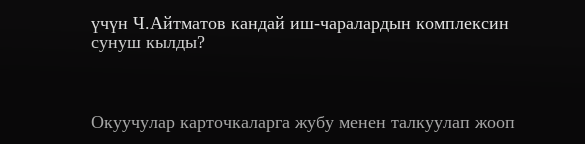үчүн Ч.Айтматов кандай иш-чаралардын комплексин сунуш кылды?



Окуучулар карточкаларга жубу менен талкуулап жооп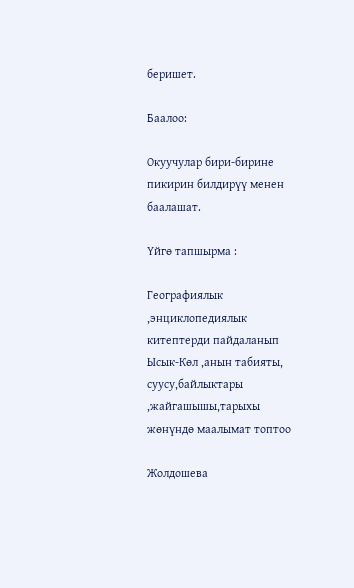беришет.

Баалоо:

Окуучулар бири-бирине пикирин билдирүү менен баалашат.

Үйгө тапшырма :

Географиялык ,энциклопедиялык китептерди пайдаланып Ысык-Көл ,анын табияты, суусу,байлыктары ,жайгашышы,тарыхы жөнүндө маалымат топтоо

Жолдошева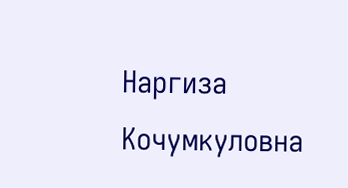Наргиза Кочумкуловна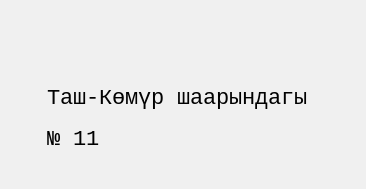Таш-Көмүр шаарындагы № 11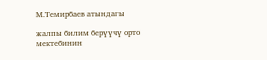М.Темирбаев атындагы

жалпы билим берүүчү орто мектебинин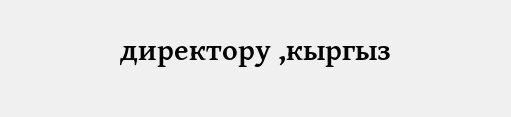директору ,кыргыз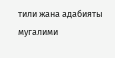тили жана адабияты мугалими